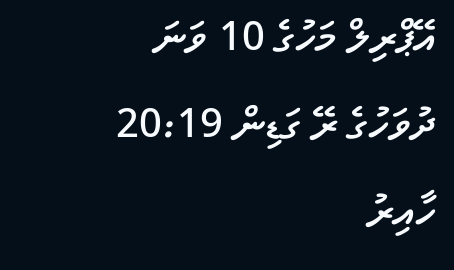އޭޕްރިލް މަހުގެ 10 ވަނަ ދުވަހުގެ ރޭ ގަޑިން 20:19 ހާއިރު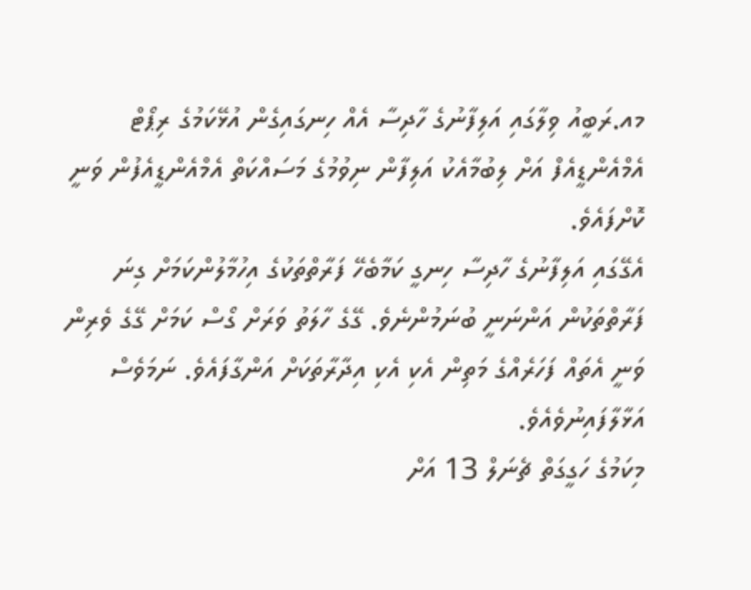މއ.ރަބީއު ވިލާގައި އަލިފާނުގެ ހާދިސާ އެއް ހިނގައިގެން އުޅޭކަމުގެ ރިޕޯޓް އެމްއެންޑީއެފް އަށް ލިބުމާއެކު އަލިފާން ނިވުމުގެ މަސައްކަތް އެމްއެންޑީއެފުން ވަނީ ކޮށްފައެވެ.
އެގޭގައި އަލިފާނުގެ ހާދިސާ ހިނގީ ކަމާބެހޭ ފަރާތްތަކުގެ އިހުމާލުންކަމަށް ގިނަ ފަރާތްތަކުން އަންނަނީ ބުނަމުންނެވެ. ގޭގެ ހާލަތު ވަރަށް ގޯސް ކަމަށް ގޭގެ ވެރިން ވަނީ އެތައް ފަހަރެއްގެ މަތިން އެކި އެކި އިދާރާތަކަށް އަންގާފައެވެ. ނަމަވެސް އަޅާލާފައިނުވެއެވެ.
މިކަމުގެ ހަގީގަތް ޗެނަލް 13 އަށް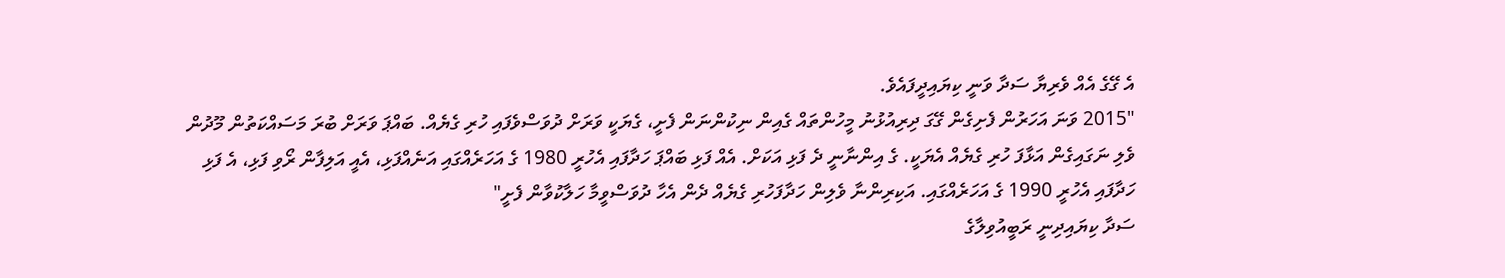އެ ގޭގެ އެއް ވެރިޔާ ސަދާ ވަނީ ކިޔައިދީފައެވެ.
"2015 ވަނަ އަހަރުން ފެށިގެން ގޭގަ ދިރިއުޅުނު މީހުންތައް ގެއިން ނިކުންނަން ފެށީ، ގެޔަކީ ވަރަށް ދުވަސްވެފައި ހުރި ގެޔެއް. ބައްޕަ ވަރަށް ބުރަ މަސައްކަތުން މޫދުން ވެލި ނަގައިގެން އަޅާފަ ހުރި ގެޔެއް އެޔަކީ. ގެ އިންނާނީ ދެ ފަޅި އަކަށް. އެއް ފަޅި ބައްޕަ ހަދާފައި އެހުރީ 1980 ގެ އަހަރެއްގައި އަނެއްފަޅި، އެއީ އަލިފާން ރޯވި ފަޅި، އެ ފަޅި ހަދާފައި އެހުރީ 1990 ގެ އަހަރެއްގައި. އަކިރިންނާ ވެލިން ހަދާފަހުރި ގެޔެއް ދެން އެހާ ދުވަސްވީމާ ހަލާކުވާން ފެށީ"
ސަދާ ކިޔައިދިނީ ރަބީއުވިލާގެ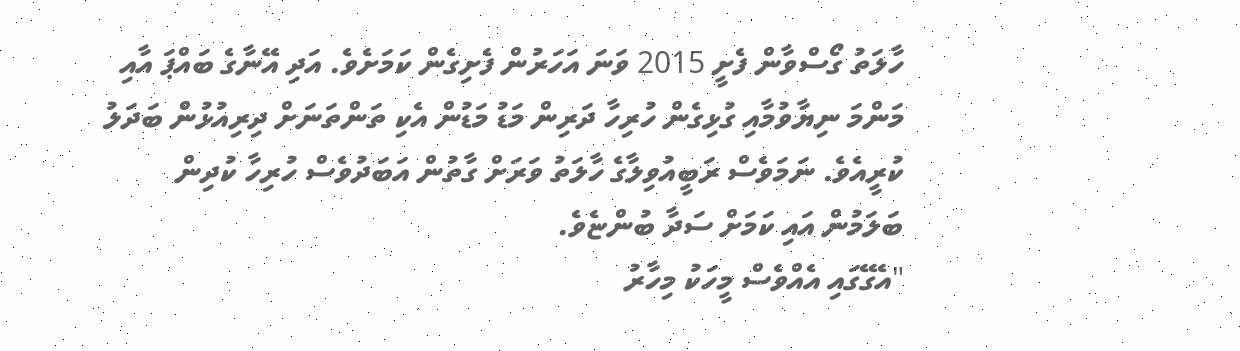ހާލަތު ގޯސްވާން ފެށީ 2015 ވަނަ އަހަރުން ފެށިގެން ކަމަށެވެ. އަދި އޭނާގެ ބައްޕަ އާއި މަންމަ ނިޔާވުމާއި ގުޅިގެން ހުރިހާ ދަރިން މަޑު މަޑުން އެކި ތަންތަނަށް ދިރިއުޅުން ބަދަލު ކުރީއެވެ. ނަމަވެސް ރަބީއުވިލާގެ ހާލަތު ވަރަށް ގާތުން އަބަދުވެސް ހުރިހާ ކުދިން ބަލަމުން އައި ކަމަށް ސަދާ ބުންޏެވެ.
"އެގޭގައި އެއްވެސް މީހަކު މިހާރު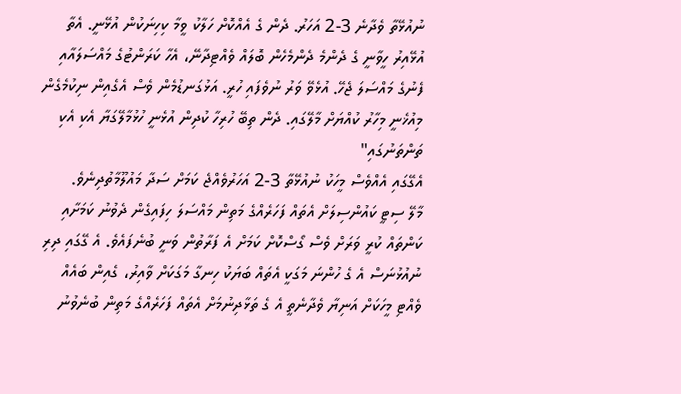ނުއުޅޭތާ ވެދާނެ 3-2 އަހަރު. ދެން ގެ އެއްކޮށް ހަލާކު ވީމާ ކިހިނަކުން އުޅޭނީ. އެތާ އުޅޭއިރު ހީވާނީ ގެ ދެންމެ ދެންމެހެން ބޮލައް ވެއްޓިދާނޭ، އެހާ ކަރަންޓުގެ މައްސަލައާއި ފެނުގެ މައްސަލަ ޖެހޭ. އުޅެވޭ ވަރު ނުވެފައި ހުރީ. އަޅުގަނޑުމެން ވެސް އެގެއިން ނިކުމެގެން މިއުޚެނީ މިހާރު ކުއްޔަށް މާލޭގައި. ދެން ތިބޭ ހުރިހާ ކުދިން އުޅެނީ ހުޅުމާލޭގަޔާ އެކި އެކި ތަންތަނުގައި"
އެގޭގައި އެއްވެސް މީހަކު ނުއުޅޭތާ 3-2 އަހަރުވެއްޖެ ކަމަށް ސަދާ މައުލޫމާތުދިނެވެ.
މާލޭ ސިޓީ ކައުންސިލަށް އެތައް ފަހަރެއްގެ މަތިން މައްސަލަ ހިފައިގެން ދެވުނު ކަމަށާއި ކަންތައް ކުރީ ވަރަށް ވެސް ގޯސްކޮށް ކަމަށް އެ ފަރާތުން ވަނީ ބުނެފައެވެ. އެ ގޭގައި ދިރި ނުއުޅުނަސް އެ ގެ ހުންނަ މަގަކީ އެތައް ބަޔަކު ހިނގާ މަގަކަށް ވާއިރު، ގެއިން ބައެއް ވެއްޓި މީހަކަށް އަނިޔާ ވެދާނެތީ އެ ގެ ތަޅާދިނުމަށް އެތައް ފަހަރެއްގެ މަތިން ބުނެވުނު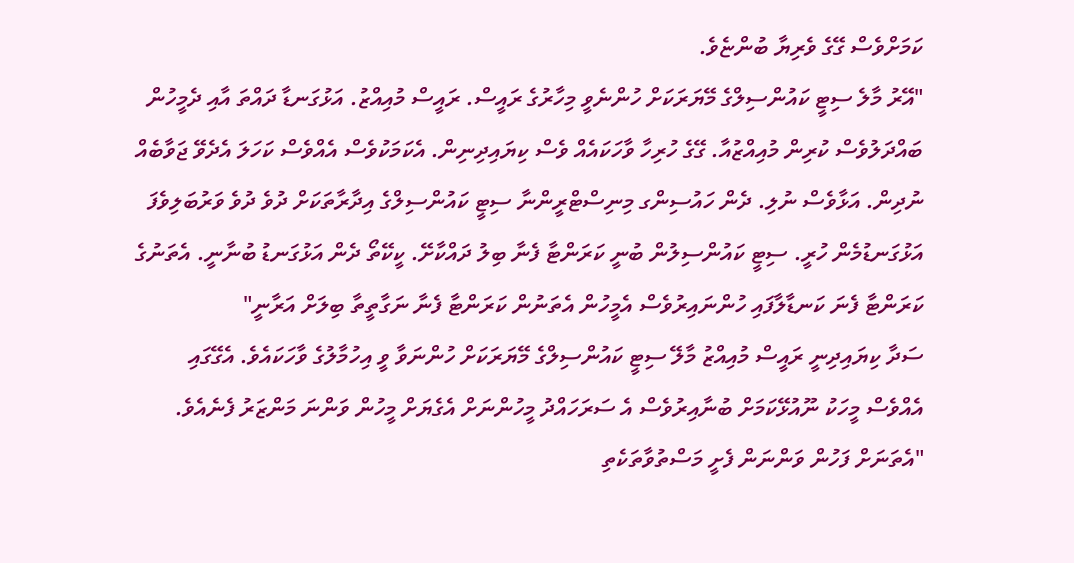ކަމަށްވެސް ގޭގެ ވެރިޔާ ބުންޏެވެ.
"އޭރު މާލެ ސިޓީ ކައުންސިލްގެ މޭޔަރަކަށް ހުންނެވީ މިހާރުގެ ރައީސް. ރައީސް މުއިއްޒު. އަޅުގަނޑާ ދައްތަ އާއި ދެމީހުން ބައްދަލުވެސް ކުރިން މުއިއްޒުއާ. ގޭގެ ހުރިހާ ވާހަކައެއް ވެސް ކިޔައިދިނިން. އެކަމަކުވެސް އެއްވެސް ކަހަލަ އެދެވޭ ޖަވާބެއް ނުދިން. އަޅާވެސް ނުލި. ދެން ހައުސިންގ މިނިސްޓްރީންނާ ސިޓީ ކައުންސިލްގެ އިދާރާތަކަށް ދުވެ ދުވެ ވަރުބަލިވެފަ އަޅުގަނޑުމެން ހުރީ. ސިޓީ ކައުންސިލުން ބުނީ ކަރަންޓާ ފެނާ ބިލު ދައްކާށޭ. ކީކޭތޯ ދެން އަޅުގަނޑު ބުނާނީ. އެތަނުގެ ކަރަންޓާ ފެނަ ކަނޑާލާފައި ހުންނައިރުވެސް އެމީހުން އެތަނުން ކަރަންޓާ ފެނާ ނަގާތީތާ ބިލަށް އަރާނީ"
ސަދާ ކިޔައިދިނީ ރައީސް މުއިއްޒު މާލޭ ސިޓީ ކައުންސިލްގެ މޭޔަރަކަށް ހުންނަވާ ވީ އިހުމާލުގެ ވާހަކައެވެ. އެގޭގައި އެއްވެސް މީހަކު ނޫއުޅޭކަމަށް ބުނާއިރުވެސް އެ ސަރަހައްދު މީހުންނަށް އެގެޔަށް މީހުން ވަންނަ މަންޒަރު ފެނެއެވެ.
"އެތަނަށް ފަހުން ވަންނަން ފެށީ މަސްތުވާތަކެތި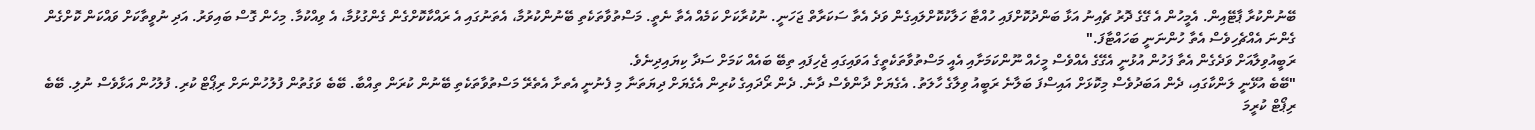ބޭނުންކުރާ ޕާޓޭއިން. އެމީހުން އެ ގޭގެ ދޮރު ޗެއިނު އަޅާ ބަންދުކޮށްފައި ހުއްޓާ ހަލާކުކޮށްލައިގެން ވަދެ އެތާ ސަކަރާތް ޖަހަނީ. ނުކުރާކަށް ކަމެއް އެތާ ނެތީ. މަސްތުވާތަކެތި ބޭނުންކުރުމާ، އެތަނުގައި އެ ރައްކާކޮށްގެން ގެންގުޅުމާ، އެ ވިއްކުމާ. މިހެން ގޮސް ބައިވަރު. އަދި ނުވީތާކަށް ވައްކަން ކޮށްގެން ގެންނަ އެއްޗެހިވެސް އެތާ ހުންނަނީ ބަހައްޓާފަ."
ރަބީއުވިލާއަށް ވަދެގެން އެތާ ފަހުން އުޅުނީ އެގޭގެ އެއްވެސް މީހެއް ނޫންކަމަށާއި އެއީ މަސްތުވާތަކެތީގެ އަވައިގައި ޖެހިފައި ތިބޭ ބައެއް ކަމަށް ސަދާ ކިޔައިދިނެވެ.
"ބޭބެ އުޅޭނީ ލަންކާގައި، ދެން އަބަދުވެސް މިކޮޅަށް އައިސްފަ ބަލާނެ ރަބީއު ވިލާގެ ހާލަތު. އެގެޔަށް ދާންވެސް ދާނެ. ދެން ރޯދައިގެ ކުރިން އެގެޔަށް ދިޔަތަނާ މި ފެނުނީ އެތށާ އެތެރޭ މަސްތުވާތަކެތި ބޭނުން ކުރަން ތިއްބާ. ބޭބެ ވަގުތުން ފުލުހުންނަށް ރިޕޯޓް ކުރި. ފުލުހުން އަޅާވެސް ނުލި. ބޭބެ ރިޕޯޓް ކުރީމަ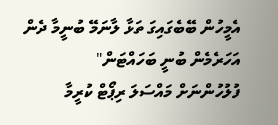އެމީހުން ބޭބެގައިގަ ތަޅާ ލާނަމޭ ބުނީމާ ދެން އަހަރެމެން ބުނީ ބަހައްޓަން"
ފުލުހުންނަށް މައްސަލަ ރިޕޯޓް ކުރީމާ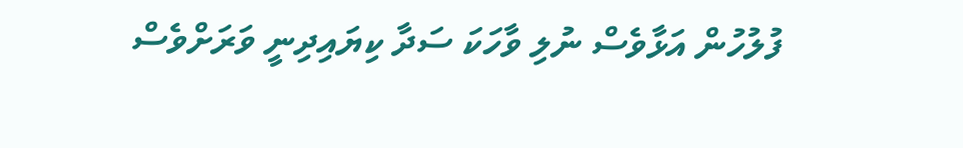ފުލުހުން އަޅާވެސް ނުލި ވާހަކަ ސަދާ ކިޔައިދިނީ ވަރަށްވެސް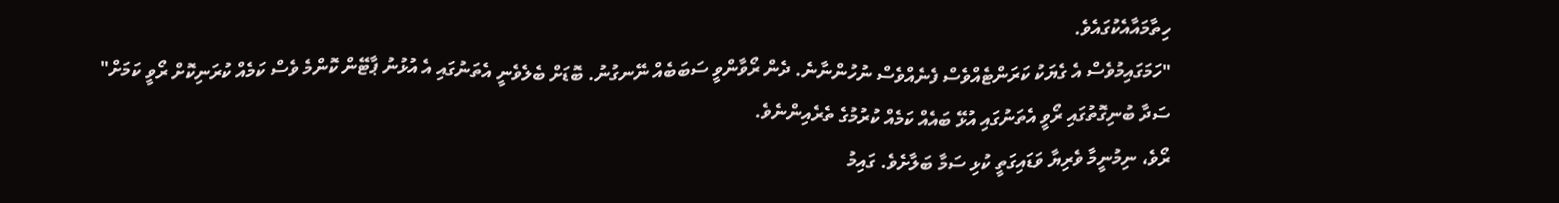ހިތާމައާއެކުގައެވެ.
"ހަމަގައިމުވެސް އެ ގެޔަކު ކަރަންޓެއްވެސް ފެނެއްވެސް ނުހުންނާނެ. ދެން ރޯވާންވީ ސަބަބެއް ނޭނގުނު. ބޮޑަށް ބެލެވެނީ އެތަނުގައި އެ އުޅުނު ޕާޓޭން ކޮންމެ ވެސް ކަމެއް ކުރަނިކޮށް ރޯވީ ކަމަށް"
ސަދާ ބުނިގޮތުގައި ރޯވީ އެތަނުގައި އުޅޭ ބައެއް ކަމެއް ކުރުމުގެ ތެރެއިންނެވެ.
ރޯވެ، ނިމުނީމާ ވެރިޔާ ވަޑައިގަތީ ކުޅި ސަމާ ބަލާށެވެ. ގައިމު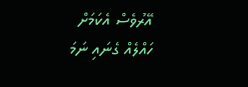އޭރުވެސް އެކަމަށް ހައްލެއް ގެނައި ނަމަ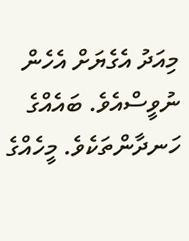މިއަދު އެގެޔަށް އެހެން ނުވީސްއެވެ. ބައެއްގެ ހަނދާންތަކެވެ. މީހެއްގެ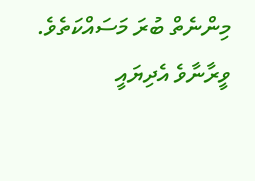މިންނެތް ބުރަ މަސައްކަތެވެ. ވީރާނާވެ އެދިޔައީ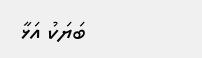ބަޔަކު އަޅާ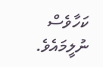ކަހާވެސް ނުލީމައެވެ.